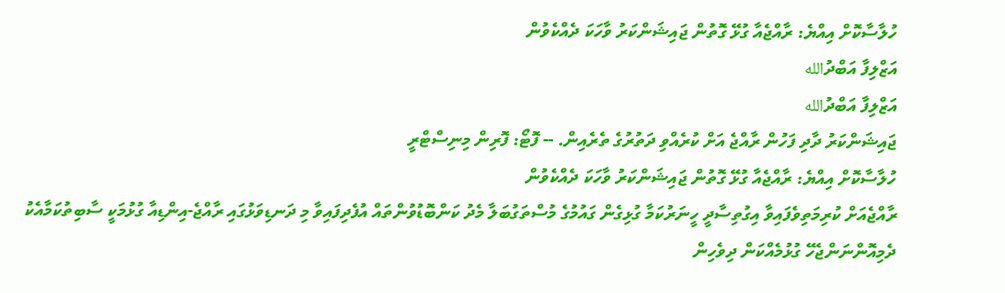ހުލާސާކޮށް އިއްޔެ: ރާއްޖެއާ ގުޅޭ ގޮތުން ޖައިޝަންކަރު ވާހަކަ ދެއްކެވުން
އަޒްލިފާ އަބްދުالله
އަޒްލިފާ އަބްދުالله
ޖައިޝަންކަރު ދާދި ފަހުން ރާއްޖެ އަށް ކުރެއްވި ދަތުރުގެ ތެރެއިން. -- ފޮޓޯ: ފޮރިން މިނިސްޓްރީ
ހުލާސާކޮށް އިއްޔެ: ރާއްޖެއާ ގުޅޭ ގޮތުން ޖައިޝަންކަރު ވާހަކަ ދެއްކެވުން
ރާއްޖެއަށް ކުރިމަތިވެފައިވާ އިގުތިސާދީ ހީނަރުކަމާ ގުޅިގެން ގައުމުގެ މުސްތަގުބަލާ މެދު ކަންބޮޑުވުންތައް އުފެދިފައިވާ މި ދަނޑިވަޅުގައި ރާއްޖެ-އިންޑިއާ ގުޅުމަކީ ސާބިތުކަމާއެކު ދެމިއޮންނަންޖެހޭ ގުޅުމެއްކަން ދިވެހިން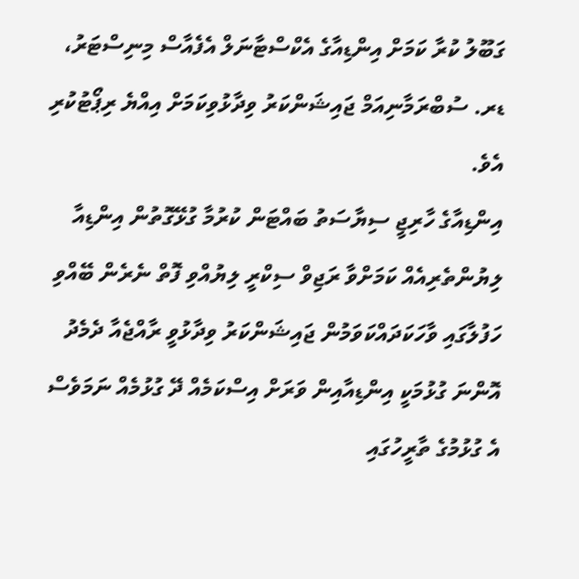ގަބޫލު ކުރާ ކަމަށް އިންޑިއާގެ އެކްސްޓާނަލް އެފެއާސް މިނިސްޓަރު، ޑރ. ސުބްރަމާނިއަމް ޖައިޝަންކަރު ވިދާޅުވިކަމަށް އިއްޔެ ރިޕޯޓުކުރި އެވެ.
އިންޑިއާގެ ހާރިޖީ ސިޔާސަތު ބައްޓަން ކުރުމާ ގުޅޭގޮތުން އިންޑިއާ ލިޔުންތެރިއެއް ކަމަށްވާ ރަޖިވް ސިކްރީ ލިޔުއްވި ފޮތް ނެރެން ބޭއްވި ހަފުލާގައި ވާހަކަދައްކަވަމުން ޖައިޝަންކަރު ވިދާޅުވީ ރާއްޖެއާ ދެމެދު އޮންނަ ގުޅުމަކީ އިންޑިއާއިން ވަރަށް އިސްކަމެއް ދޭ ގުޅުމެއް ނަމަވެސް އެ ގުޅުމުގެ ތާރީހުގައި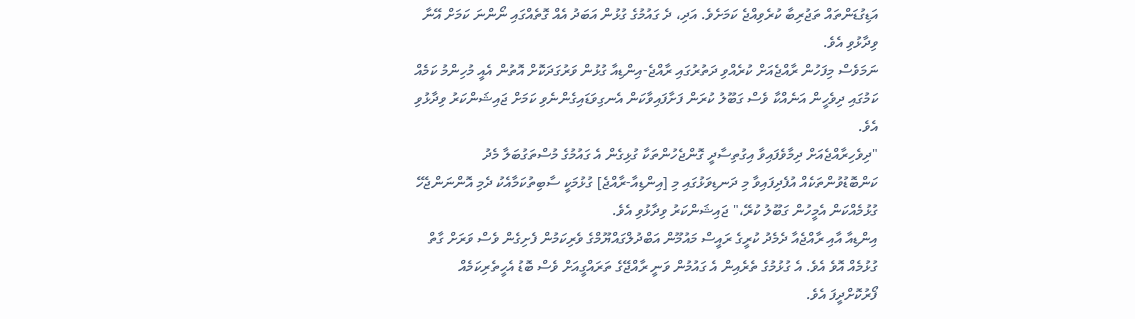އަޑިގުޑަންތައް ތަޖުރިބާ ކުރެވިއްޖެ ކަމަށެވެ. އަދި، ދެ ގައުމުގެ ގުޅުން އަބަދު އެއް ގޮތެއްގައި ނޯންނަ ކަމަށް އޭނާ ވިދާޅުވި އެވެ.
ނަމަވެސް މިފަހުން ރާއްޖެއަށް ކުރެއްވި ދަތުރުގައި ރާއްޖެ-އިންޑިއާ ގުޅުން ވަރުގަދަކޮށް އޮތުން އެއީ މުހިންމު ކަމެއް ކަމުގައި ދިވެހީން އަނެއްކާ ވެސް ގަބޫލު ކުރަން ފަށާފައިވާކަން އެނގިވަޑައިގެންނެވި ކަމަށް ޖައިޝަންކަރު ވިދާޅުވި އެވެ.
"ދިވެހިރާއްޖެއަށް ދިމާވެފައިވާ އިގުތިސާދީ ގޮންޖެހުންތަކާ ގުޅިގެން އެ ގައުމުގެ މުސްތަގުބަލާ މެދު ކަންބޮޑުވުންތަކެއް އުފެދިފައިވާ މި ދަނޑިވަޅުގައި މި [އިންޑިއާ-ރާއްޖެ] ގުޅުމަކީ ސާބިތުކަމާއެކު ދެމި އޮންނަންޖެހޭ ގުޅުމެއްކަން އެމީހުން ގަބޫލު ކުރޭ،" ޖައިޝަންކަރު ވިދާޅުވި އެވެ.
އިންޑިއާ އާއި ރާއްޖެއާ ދެމެދު ކުރީގެ ރައީސް މައުމޫން އަބްދުލްގައްޔޫމްގެ ވެރިކަމުން ފެށިގެން ވެސް ވަރަށް ގާތް ގުޅުމެއް އޮވެ އެވެ. އެ ގުޅުމުގެ ތެރެއިން އެ ގައުމުން ވަނީ ރާއްޖޭގެ ތަރައްގީއަށް ވެސް ބޮޑު އެހީތެރިކަމެއް ފޯރުކޮށްދީފަ އެވެ.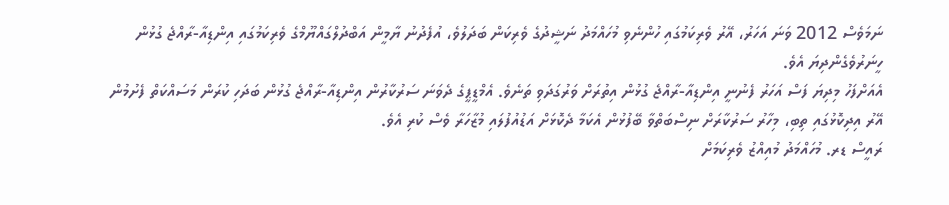ނަމަވެސް 2012 ވަނަ އަހަރު، އޭރު ވެރިކަމުގައި ހުންނެވި މުހައްމަދު ނަޝީދުގެ ވެރިކަން ބަދަލުވެ، އުފެދުނު ޔާމީން އަބްދުލްގައްޔޫމްގެ ވެރިކަމުގައި އިންޑިއާ-ރާއްޖެ ގުޅުން ހީނަރުވެގެންދިޔަ އެވެ.
އެއަށްފަހު މިދިޔަ ފަސް އަހަރު ފެނުނީ އިންޑިއާ-ރާއްޖެ ގުޅުން އިތުރަށް ވަރުގަދަވި ތަނެވެ. އެމްޑީޕީގެ ދެވަނަ ސަރުކާރުން އިންޑިއާ-ރާއްޖެ ގުޅުން ބަދަހި ކުރަން މަސައްކަތް ފެށުމުން އޭރު އިދިކޮޅުގައި ތިބި، މިހާރު ސަރުކާރަށް ނިސްބަތްވާ ބޭފުޅުން އެކަމާ ދެކޮޅަށް އަޑުއުފުލައި މުޒާހަރާ ވެސް ކުރި އެވެ.
ރައީސް ޑރ. މުހައްމަދު މުއިއްޒު ވެރިކަމަށް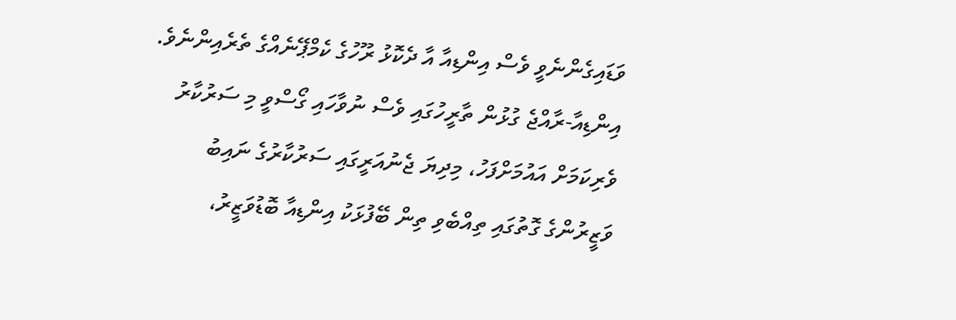ވަޑައިގެންނެވީ ވެސް އިންޑިއާ އާ ދެކޮޅު ރޫހުގެ ކެމްޕޭނެއްގެ ތެރެއިންނެވެ. އިންޑިއާ-ރާއްޖެ ގުޅުން ތާރީހުގައި ވެސް ނުވާހައި ގޯސްވީ މި ސަރުކާރު ވެރިކަމަށް އައުމަށްފަހު، މިދިޔަ ޖެނުއަރީގައި ސަރުކާރުގެ ނައިބު ވަޒީރުންގެ ގޮތުގައި ތިއްބެވި ތިން ބޭފުޅަކު އިންޑިއާ ބޮޑުވަޒީރު،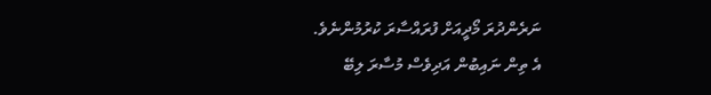ނަރެންދުރަ މޯދީއަށް ފުރައްސާރަ ކުރުމުންނެވެ.
އެ ތިން ނައިބުން އަދިވެސް މުސާރަ ލިބޭ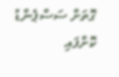ގޮތަށް ސަސްޕެންޑު ކޮށްފައި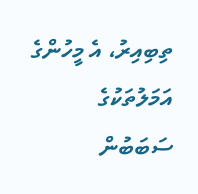ތިބިއިރު، އެ މީހުންގެ އަމަލުތަކުގެ ސަބަބުން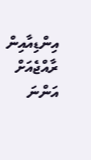އިންޑިއާއިން ރާއްޖެއަށް އަންނަ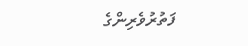ފަތުރުވެރިންގެ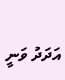އަދަދު ވަނީ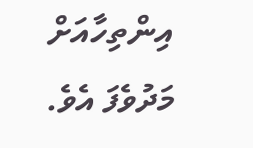އިންތިހާއަށް މަދުވެފަ އެވެ.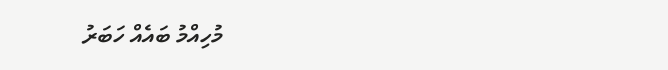މުހިއްމު ބައެއް ހަބަރު